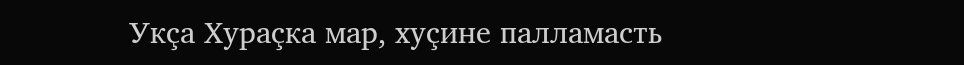Укçа Хураçка мар, хуçине палламасть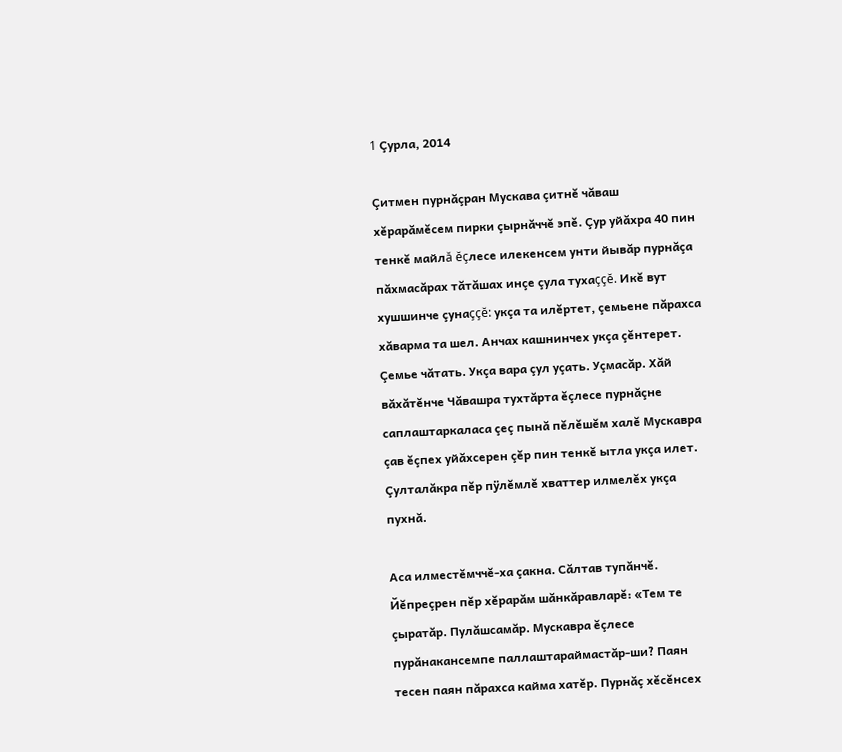1 Çурла, 2014

Çитмен пурнăçран Мускава çитнĕ чăваш хĕрарăмĕсем пирки çырнăччĕ эпĕ. Çур уйăхра 40 пин тенкĕ майлă ĕçлесе илекенсем унти йывăр пурнăçа пăхмасăрах тăтăшах инçе çула тухаççĕ. Икĕ вут хушшинче çунаççĕ: укçа та илĕртет, çемьене пăрахса хăварма та шел. Анчах кашнинчех укçа çĕнтерет. Çемье чăтать. Укçа вара çул уçать. Уçмасăр. Хăй вăхăтĕнче Чăвашра тухтăрта ĕçлесе пурнăçне саплаштаркаласа çеç пынă пĕлĕшĕм халĕ Мускавра çав ĕçпех уйăхсерен çĕр пин тенкĕ ытла укçа илет. Çулталăкра пĕр пÿлĕмлĕ хваттер илмелĕх укçа пухнă.

Аса илместĕмччĕ-ха çакна. Сăлтав тупăнчĕ. Йĕпреçрен пĕр хĕрарăм шăнкăравларĕ: «Тем те çыратăр. Пулăшсамăр. Мускавра ĕçлесе пурăнакансемпе паллаштараймастăр-ши? Паян тесен паян пăрахса кайма хатĕр. Пурнăç хĕсĕнсех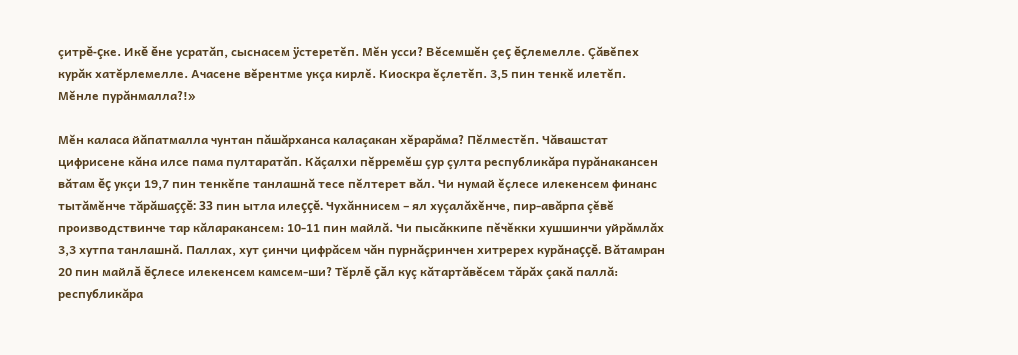çитрĕ-çке. Икĕ ĕне усратăп, сыснасем ÿстеретĕп. Мĕн усси? Вĕсемшĕн çеç ĕçлемелле. Çăвĕпех курăк хатĕрлемелле. Ачасене вĕрентме укçа кирлĕ. Киоскра ĕçлетĕп. 3,5 пин тенкĕ илетĕп. Мĕнле пурăнмалла?!»

Мĕн каласа йăпатмалла чунтан пăшăрханса калаçакан хĕрарăма? Пĕлместĕп. Чăвашстат цифрисене кăна илсе пама пултаратăп. Кăçалхи пĕрремĕш çур çулта республикăра пурăнакансен вăтам ĕç укçи 19,7 пин тенкĕпе танлашнă тесе пĕлтерет вăл. Чи нумай ĕçлесе илекенсем финанс тытăмĕнче тăрăшаççĕ: 33 пин ытла илеççĕ. Чухăннисем – ял хуçалăхĕнче, пир-авăрпа çĕвĕ производствинче тар кăларакансем: 10-11 пин майлă. Чи пысăккипе пĕчĕкки хушшинчи уйрăмлăх 3,3 хутпа танлашнă. Паллах, хут çинчи цифрăсем чăн пурнăçринчен хитререх курăнаççĕ. Вăтамран 20 пин майлă ĕçлесе илекенсем камсем-ши? Тĕрлĕ çăл куç кăтартăвĕсем тăрăх çакă паллă: республикăра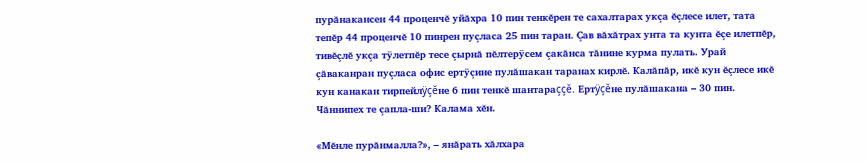пурăнакансен 44 проценчĕ уйăхра 10 пин тенкĕрен те сахалтарах укçа ĕçлесе илет, тата тепĕр 44 проценчĕ 10 пинрен пуçласа 25 пин таран. Çав вăхăтрах унта та кунта ĕçе илетпĕр, тивĕçлĕ укçа тÿлетпĕр тесе çырнă пĕлтерÿсем çакăнса тăнине курма пулать. Урай çăваканран пуçласа офис ертÿçине пулăшакан таранах кирлĕ. Калăпăр, икĕ кун ĕçлесе икĕ кун канакан тирпейлÿçĕне 6 пин тенкĕ шантараççĕ. Ертÿçĕне пулăшакана – 30 пин. Чăннипех те çапла-ши? Калама хĕн.

«Мĕнле пурăнмалла?», – янăрать хăлхара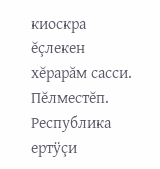киоскра ĕçлекен хĕрарăм сасси. Пĕлместĕп. Республика ертÿçи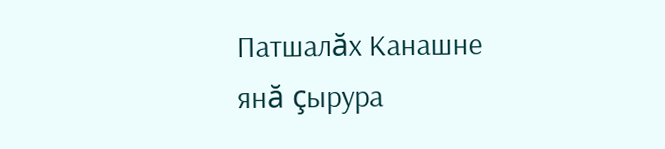Патшалăх Канашне янă çырура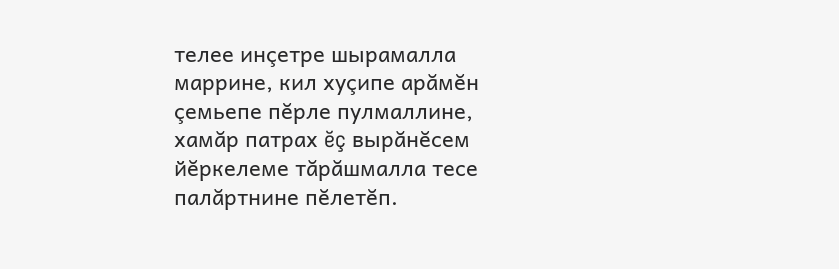телее инçетре шырамалла маррине, кил хуçипе арăмĕн çемьепе пĕрле пулмаллине, хамăр патрах ĕç вырăнĕсем йĕркелеме тăрăшмалла тесе палăртнине пĕлетĕп.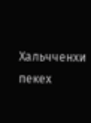Хальчченхи пекех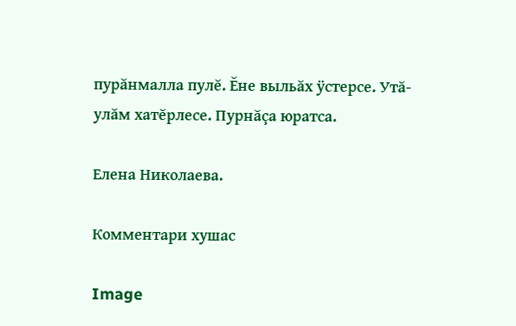пурăнмалла пулĕ. Ĕне выльăх ÿстерсе. Утă-улăм хатĕрлесе. Пурнăçа юратса.

Елена Николаева.

Комментари хушас

Image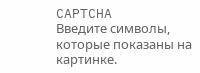CAPTCHA
Введите символы, которые показаны на картинке.